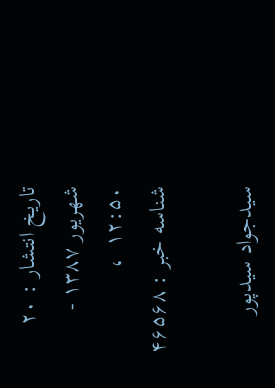تاریخ انتشار : ۲۰ شهريور ۱۳۸۷ - ۱۲:۵۰  ،
شناسه خبر : ۴۶۵۶۸

سیدجواد سیدپور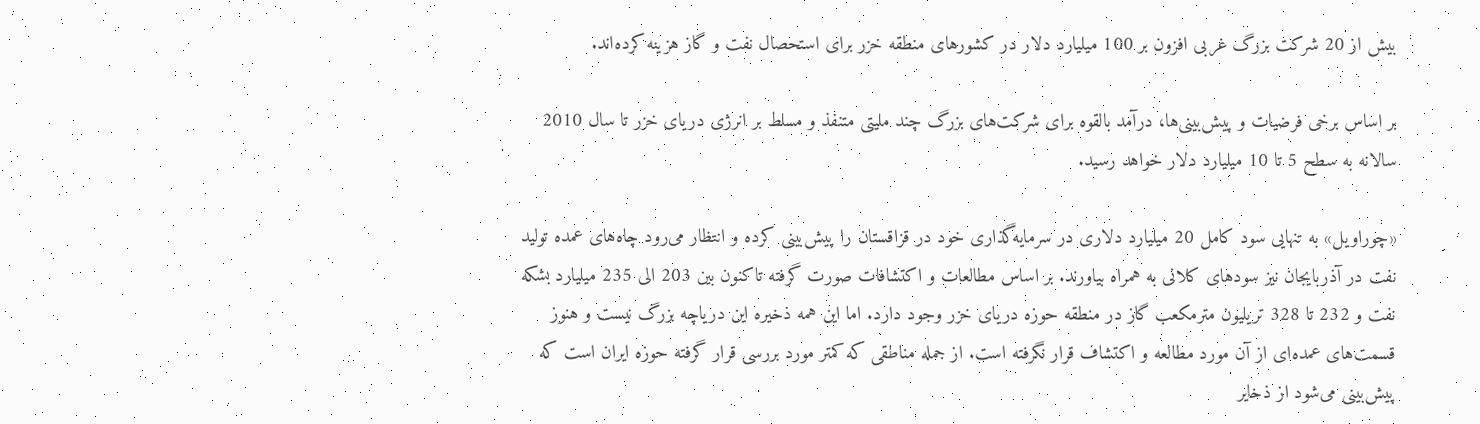بیش از 20 شرکت بزرگ غربی افزون بر 100 میلیارد دلار در کشورهای منطقه خزر برای استحصال نفت و گاز هزینه کرده‌اند.

بر اساس برخی فرضیات و پیش‌بینی‌ها، درآمد بالقوه برای شرکت‌های بزرگ چند ملیتی متنفذ و مسلط بر انرژی دریای خزر تا سال 2010 سالانه به سطح 5 تا 10 میلیارد دلار خواهد رسید.

«چوراویل» به تنهایی سود کامل 20 میلیارد دلاری در سرمایه‌گذاری خود در قزاقستان را پیش‌بینی کرده و انتظار می‌رود چاه‌های عمده تولید نفت در آذربایجان نیز سودهای کلانی به همراه بیاورند. بر اساس مطالعات و اکتشافات صورت گرفته تاکنون بین 203 الی 235 میلیارد بشکه نفت و 232 تا 328 تریلیون مترمکعب گاز در منطقه حوزه دریای خزر وجود دارد. اما این همه ذخیره این دریاچه بزرگ نیست و هنوز قسمت‌های عمده‌ای از آن مورد مطالعه و اکتشاف قرار نگرفته است. از جمله مناطقی که کمتر مورد بررسی قرار گرفته حوزه ایران است که پیش‌بینی می‌شود از ذخایر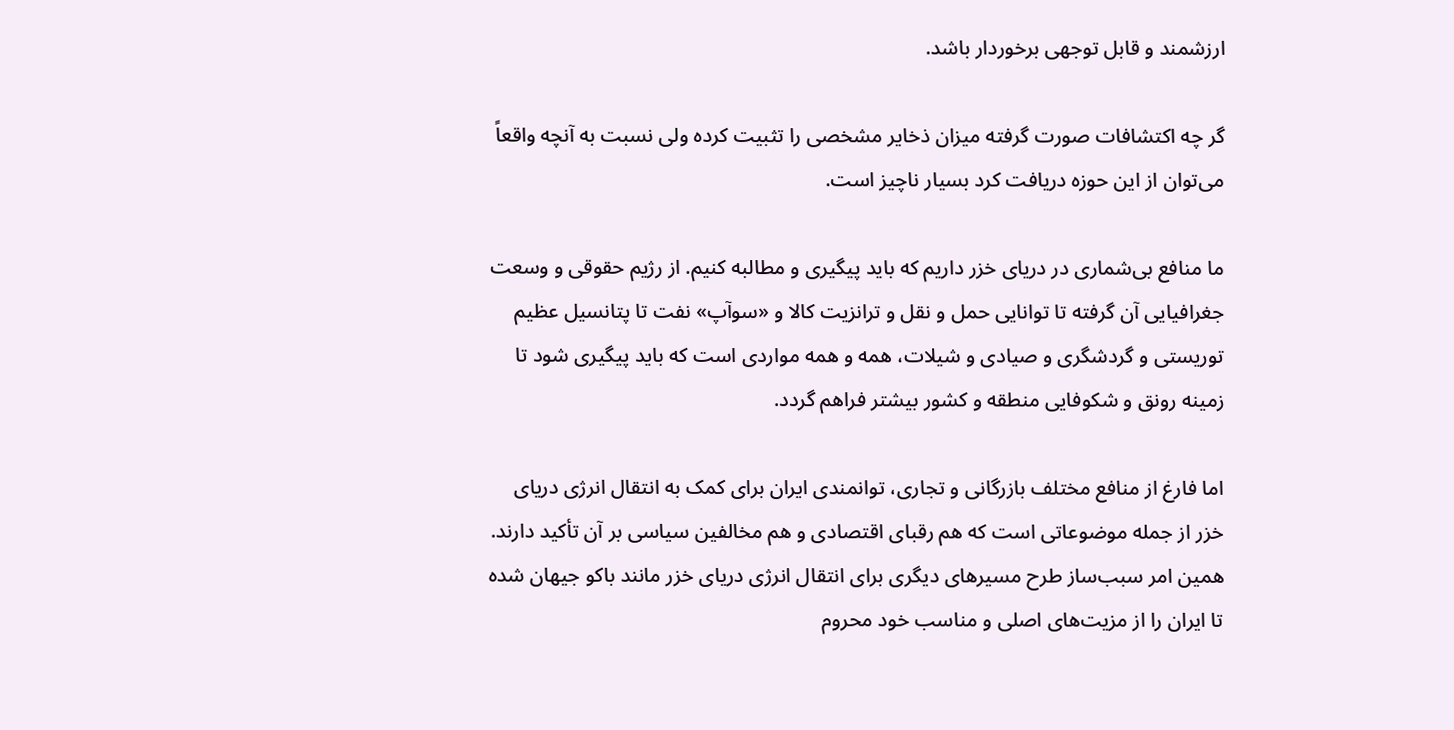ارزشمند و قابل توجهی برخوردار باشد.

گر چه اکتشافات صورت گرفته میزان ذخایر مشخصی را تثبیت کرده ولی نسبت به آنچه واقعاً می‌توان از این حوزه دریافت کرد بسیار ناچیز است.

ما منافع بی‌شماری در دریای خزر داریم که باید پیگیری و مطالبه کنیم. از رژیم حقوقی و وسعت جغرافیایی آن گرفته تا توانایی حمل و نقل و ترانزیت کالا و «سوآپ» نفت تا پتانسیل عظیم توریستی و گردشگری و صیادی و شیلات، همه و همه مواردی است که باید پیگیری شود تا زمینه رونق و شکوفایی منطقه و کشور بیشتر فراهم گردد.

اما فارغ از منافع مختلف بازرگانی و تجاری، توانمندی ایران برای کمک به انتقال انرژی دریای خزر از جمله موضوعاتی است که هم رقبای اقتصادی و هم مخالفین سیاسی بر آن تأکید دارند. همین امر سبب‌ساز طرح مسیرهای دیگری برای انتقال انرژی دریای خزر مانند باکو جیهان شده تا ایران را از مزیت‌های اصلی و مناسب خود محروم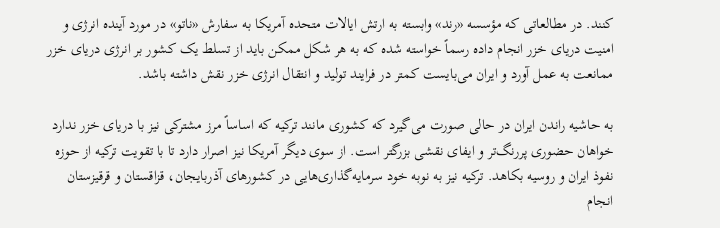کنند. در مطالعاتی که مؤسسه «رند» وابسته به ارتش ایالات ‌متحده آمریکا به سفارش «ناتو» در مورد آینده انرژی و امنیت دریای خزر انجام داده رسماً خواسته شده که به هر شکل ممکن باید از تسلط یک کشور بر انرژی دریای خزر ممانعت به عمل آورد و ایران می‌بایست کمتر در فرایند تولید و انتقال انرژی خزر نقش داشته باشد.

به حاشیه راندن ایران در حالی صورت می‌گیرد که کشوری مانند ترکیه که اساساً مرز مشترکی نیز با دریای خزر ندارد خواهان حضوری پررنگ‌تر و ایفای نقشی بزرگتر است. از سوی دیگر آمریکا نیز اصرار دارد تا با تقویت ترکیه از حوزه نفوذ ایران و روسیه بکاهد. ترکیه نیز به نوبه خود سرمایه‌گذاری‌هایی در کشورهای آذربایجان، قزاقستان و قرقیزستان انجام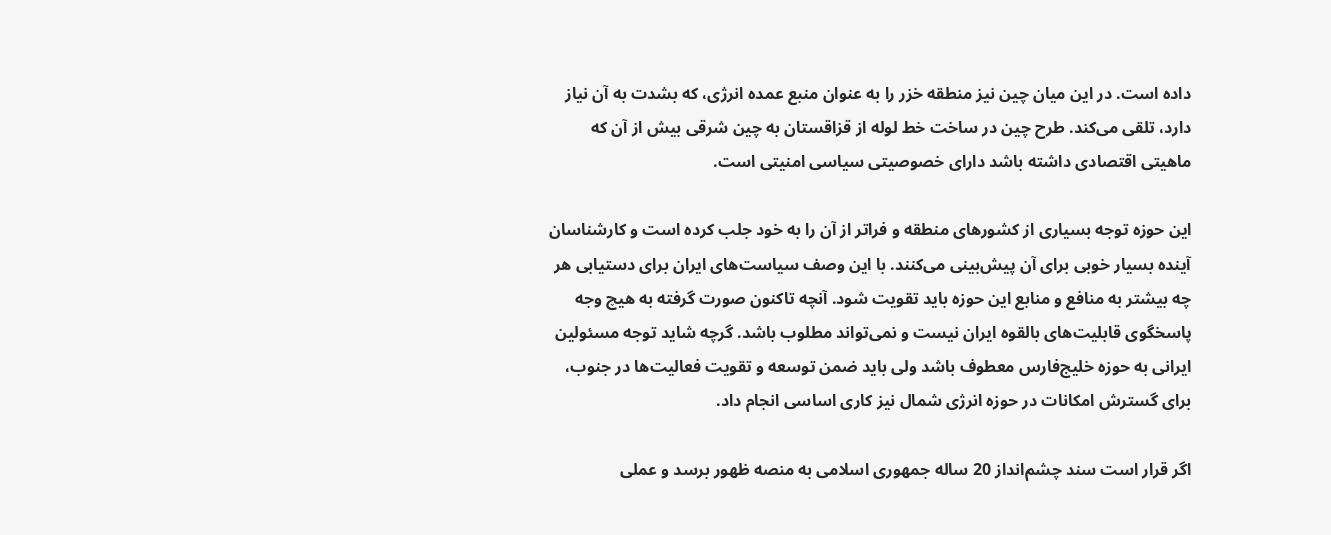داده است. در این میان چین نیز منطقه خزر را به عنوان منبع عمده انرژی، که بشدت به آن نیاز دارد، تلقی می‌کند. طرح چین در ساخت خط لوله از قزاقستان به چین شرقی بیش از آن که ماهیتی اقتصادی داشته باشد دارای خصوصیتی سیاسی امنیتی است.

این حوزه توجه بسیاری از کشورهای منطقه و فراتر از آن را به خود جلب کرده است و کارشناسان آینده بسیار خوبی برای آن پیش‌بینی می‌کنند. با این وصف سیاست‌های ایران برای دستیابی هر چه بیشتر به منافع و منابع این حوزه باید تقویت شود. آنچه تاکنون صورت گرفته به هیچ وجه پاسخگوی قابلیت‌های بالقوه ایران نیست و نمی‌تواند مطلوب باشد. گرچه شاید توجه مسئولین ایرانی به حوزه خلیج‌فارس معطوف باشد ولی باید ضمن توسعه و تقویت فعالیت‌ها در جنوب، برای گسترش امکانات در حوزه انرژی شمال نیز کاری اساسی انجام داد.

اگر قرار است سند چشم‌انداز 20 ساله جمهوری ‌اسلامی به منصه ظهور برسد و عملی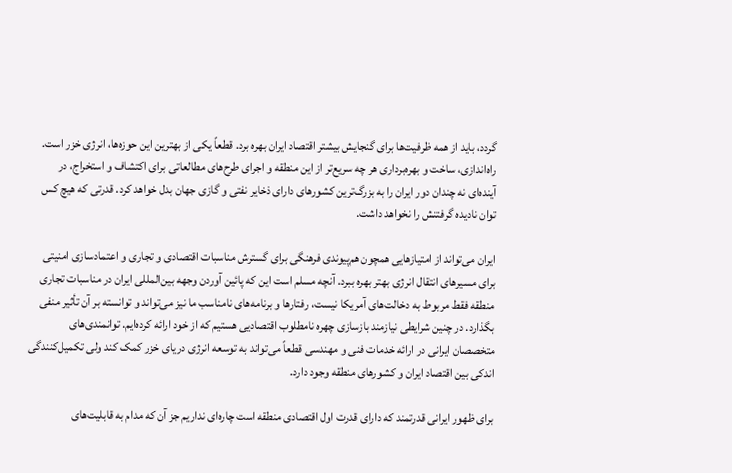گردد، باید از همه ظرفیت‌ها برای گنجایش بیشتر اقتصاد ایران بهره برد. قطعاً یکی از بهترین این حوزه‌ها، ‌انرژی خزر است. راه‌اندازی، ساخت و بهره‌برداری هر چه سریع‌تر از این منطقه و اجرای طرح‌های مطالعاتی برای اکتشاف و استخراج، در آینده‌ای نه چندان دور ایران را به بزرگ‌ترین کشورهای دارای ذخایر نفتی و گازی جهان بدل خواهد کرد. قدرتی که هیچ کس توان نادیده گرفتنش را نخواهد داشت.

ایران می‌تواند از امتیازهایی همچون هم‌پیوندی فرهنگی برای گسترش مناسبات اقتصادی و تجاری و اعتمادسازی امنیتی برای مسیرهای انتقال انرژی بهتر بهره ببرد. آنچه مسلم است این که پائین آوردن وجهه بین‌المللی ایران در مناسبات تجاری منطقه فقط مربوط به دخالت‌های آمریکا نیست، رفتارها و برنامه‌های نامناسب ما نیز می‌تواند و توانسته بر آن تأثیر منفی بگذارد. در چنین شرایطی نیازمند بازسازی چهره نامطلوب اقتصادیی هستیم که از خود ارائه کرده‌ایم. توانمندی‌های متخصصان ایرانی در ارائه خدمات فنی و مهندسی قطعاً می‌تواند به توسعه انرژی دریای خزر کمک کند ولی تکمیل‌کنندگی اندکی بین اقتصاد ایران و کشورهای منطقه وجود دارد.

برای ظهور ایرانی قدرتمند که دارای قدرت اول اقتصادی منطقه است چاره‌ای نداریم جز آن که مدام به قابلیت‌های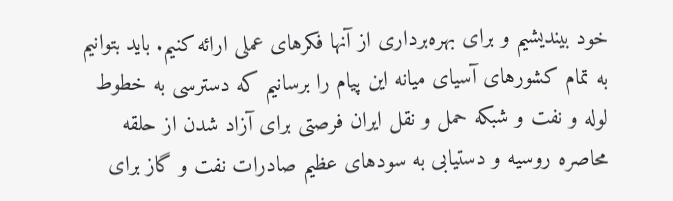خود بیندیشیم و برای بهره‌برداری از آنها فکرهای عملی ارائه کنیم. باید بتوانیم به تمام کشورهای آسیای میانه این پیام را برسانیم که دسترسی به خطوط لوله و نفت و شبکه حمل و نقل ایران فرصتی برای آزاد شدن از حلقه محاصره روسیه و دستیابی به سودهای عظیم صادرات نفت و گاز برای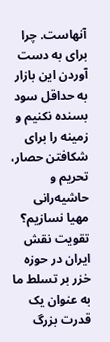آنهاست. چرا برای به دست آوردن این بازار به حداقل سود بسنده نکنیم و زمینه را برای شکافتن حصار، تحریم و حاشیه‌رانی مهیا نسازیم؟ تقویت نقش ایران در حوزه خزر بر تسلط ما به عنوان یک قدرت بزرگ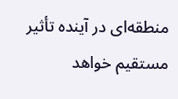منطقه‌ای در آینده تأثیر مستقیم خواهد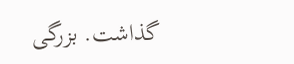گذاشت. بزرگی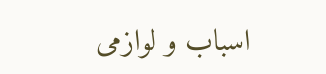اسباب و لوازمی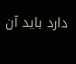دارد باید آن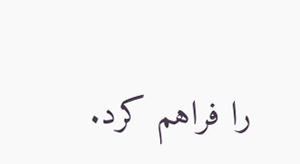را فراهم کرد.